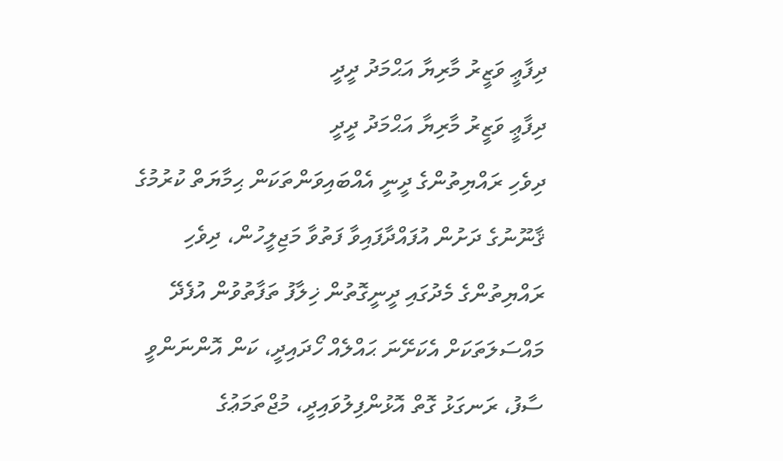ދިފާޢީ ވަޒީރު މާރިޔާ އަޙްމަދު ދީދީ
ދިފާޢީ ވަޒީރު މާރިޔާ އަޙްމަދު ދީދީ
ދިވެހި ރައްޔިތުންގެ ދީނީ އެއްބައިވަންތަކަން ޙިމާޔަތް ކުރުމުގެ ޤާނޫނުގެ ދަށުން އުފައްދާފައިވާ ފަތުވާ މަޖިލީހުން، ދިވެހި ރައްޔިތުންގެ މެދުގައި ދީނީގޮތުން ޚިލާފު ތަފާތުވުން އުފެދޭ މައްސަލަތަކަށް އެކަށޭނަ ޙައްލެއް ހޯދައިދީ، ކަން އޮންނަންވީ ސާފު، ރަނގަޅު ގޮތް އޮޅުންފިލުވައިދީ، މުޖްތަމަޢުގެ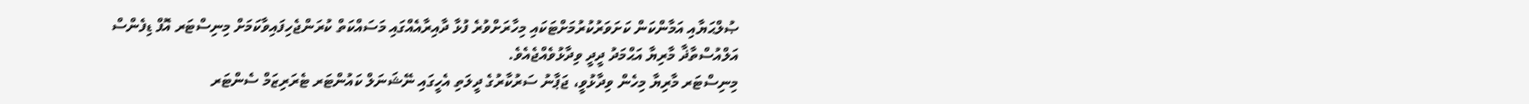ޞުލްޙަޔާއި އަމާންކަން ކަށަވަރުކުރުމަށްޓަކައި މިހާރަށްވުރެ ފުޅާ ދާއިރާއެއްގައި މަސައްކަތް ކުރަންޖެހިފައިވާކަމަށް މިނިސްޓަރ އޮފް ޑިފެންސް އަލްއުސްތާޛާ މާރިޔާ އަޙްމަދު ދީދީ ވިދާޅުވެއްޖެއެވެ.
މިނިސްޓަރ މާރިޔާ މިހެން ވިދާޅުވީ، ޖަޕާނު ސަރުކާރުގެ ދީލަތި އެހީގައި ނޭޝަނަލް ކައުންޓަރ ޓެރަރިޒަމް ސެންޓަރ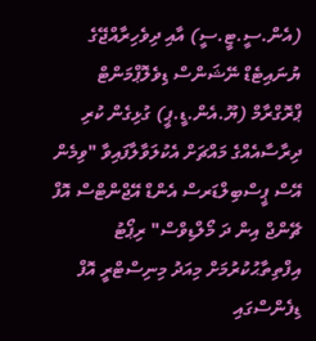(އެން.ސީ.ޓީ.ސީ) އާއި ދިވެހިރާއްޖޭގެ ޔުނައިޓެޑް ނޭޝަންސް ޑިވެލޮޕްމަންޓް ޕްރޮގްރާމް (ޔޫ.އެން.ޑީ.ޕީ) ގުޅިގެން ކުރި ދިރާސާއެއްގެ މައްޗަށް އެކުލަވާލާފައިވާ "ވިމެން އޭސް ޕީސްބިލްޑަރސް އެންޑް އޭޖްންޓްސް އޮފް ޗޭންޖް އިން ދަ މޯލްޑިވްސް" ރިޕޯޓު އިފްތިތާޙުކުރުމަށް މިއަދު މިނިސްޓްރީ އޮފް ޑިފެންސްގައި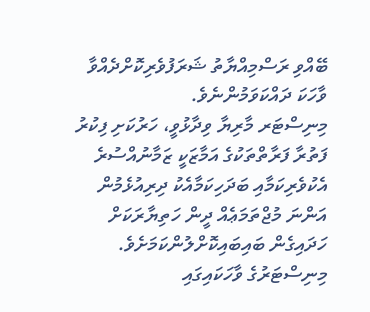ބޭއްވި ރަސްމިއްޔާތު ޝަރަފުވެރިކޮށްދެއްވާ ވާހަކަ ދައްކަވަމުންނެވެ.
މިނިސްޓަރ މާރިޔާ ވިދާޅުވީ، ހަރުކަށި ފިކުރު ފަތުރާ ފަރާތްތަކުގެ އަމާޒަކީ ޒަމާނުއްސުރެ އެކުވެރިކަމާއި ބަދަހިކަމާއެކު ދިރިއުޅެމުން އަންނަ މުޖްތަމަޢެއް ދީން ހަތިޔާރަކަށް ހަދައިގެން ބައިބައިކޮށްލުންކަމަށެވެ.
މިނިސްޓަރުގެ ވާހަކައިގައި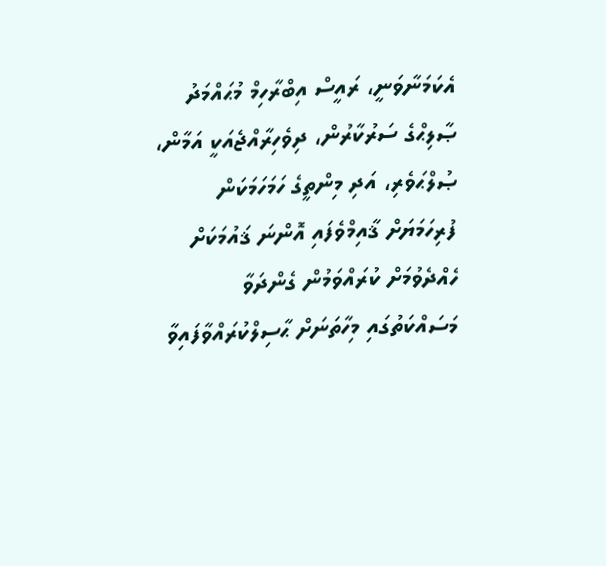އެކަމަނާވަނީ، ރައީސް އިބްރާހިމް މުޙައްމަދު ޞާލިޙްގެ ސަރުކާރުން، ދިވެހިރާއްޖެއަކީ އަމާން، ޞުލްޙަވެރި، އަދި މިންތީގެ ހަމަހަމަކަން ފުރިހަމަޔަށް ޤާއިމްވެފައި އޮންނަ ޤައުމަކަށް ހެއްދެވުމަށް ކުރައްވަމުން ގެންދަވާ މަސައްކަތުގައި މިހާތަނަށް ޙާސިލްކުރައްވާފައިވާ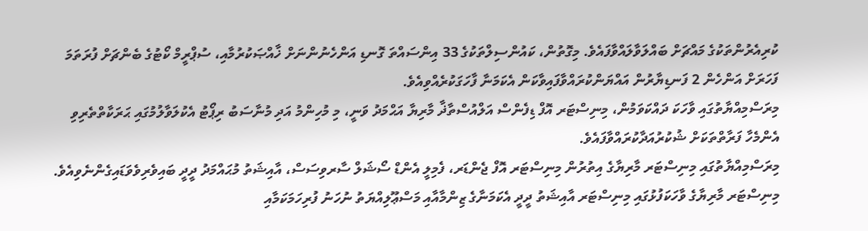ކުރިއެރުންތަކުގެ މައްޗަށް ބައްލަވާލައްވާފައެވެ. މިގޮތުން، ކައުންސިލްތަކުގެ 33 އިންސައްތަ ގޮނޑި އަންހެނުންނަށް ޚާއްޞަކުރުމާއި، ސުޕްރީމް ކޯޓުގެ ބެންޗަށް ފުރަތަމަ ފަހަރަށް އަންހެން 2 ފަނޑިޔާރުން އައްޔަންކުރައްވާފައިވާކަން އެކަމަނާ ފާހަގަކުރެއްވިއެވެ.
މިރަސްމިއްޔާތުގައި ވާހަކަ ދައްކަވަމުން، މިނިސްޓަރ އޮފް ޑިފެންސް އަލްއުސްތާޛާ މާރިޔާ އަޙްމަދު ވަނީ، މި މުހިންމު އަދި މުނާސަބު ރިޕޯޓު އެކުލަވާލުމުގައި ޙަރަކާތްތެރިވި އެންމެހާ ފަރާތްތަކަށް ޝުކުރުއަދާކުރައްވާފައެވެ.
މިރަސްމިއްޔާތުގައި މިނިސްޓަރ މާރިޔާގެ އިތުރުން މިނިސްޓަރ އޮފް ޖެންޑަރ، ފެމިލީ އެންޑް ސޯޝަލް ސާރވިސަސް، އާއިޝަތު މުޙައްމަދު ދީދީ ބައިވެރިވެވަޑައިގެންނެވިއެވެ. މިނިސްޓަރ މާރިޔާގެ ވާހަކަފުޅުގައި މިނިސްޓަރ އާއިޝަތު ދީދީ އެކަމަނާގެ ޒިންމާއާއި މަސްޢޫލިއްޔަތު ނުހަނު ފުރިހަމަކަމާއި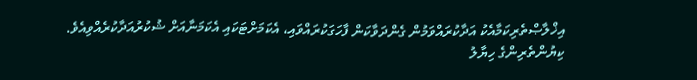އިޚްލާޞްތެރިކަމާއެކު އަދާކުރައްވަމުން ގެންދަވާކަން ފާހަގަކުރައްވައި، އެކަމަށްޓަކައި އެކަމަނާއަށް ޝުކުރުއަދާކުރެއްވިއެވެ.
ކިޔުންތެރިންގެ ހިޔާލު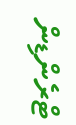ޓްރެންޑިން